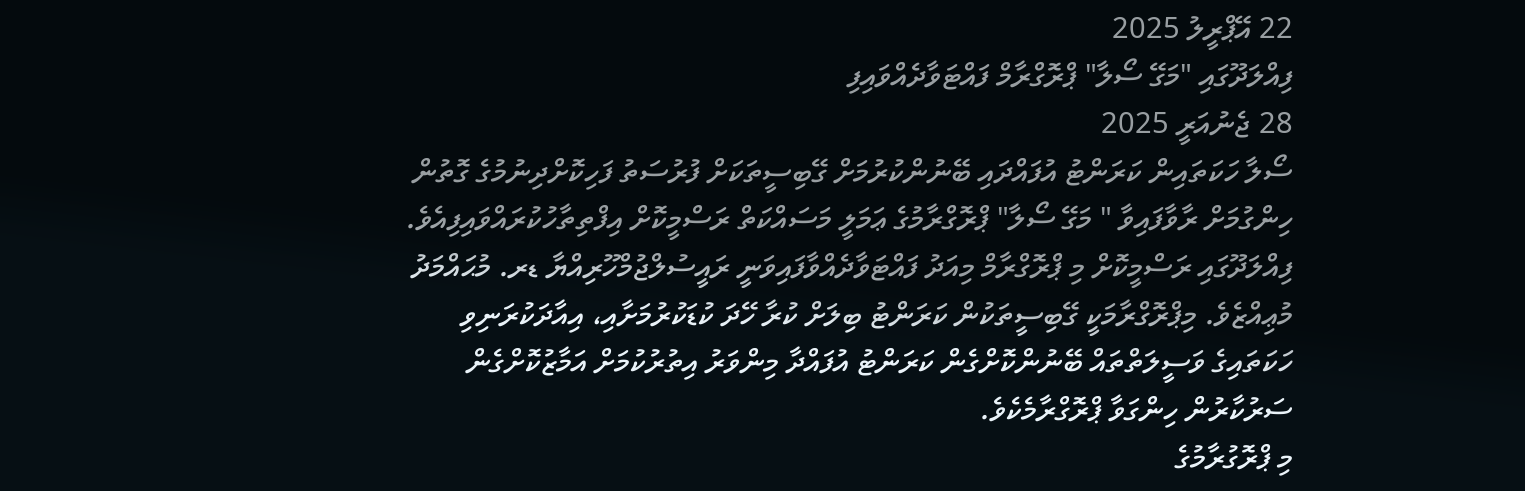22 އޭޕްރީލު 2025
ފިއްލަދޫގައި "މަގޭ ސޯލާ" ޕްރޮގްރާމް ފައްޓަވާދެއްވައިފި
28 ޖެނުއަރީ 2025
ސޯލާ ހަކަތައިން ކަރަންޓު އުފައްދައި ބޭނުންކުރުމަށް ގޭބިސީތަކަށް ފުރުސަތު ފަހިކޮށްދިނުމުގެ ގޮތުން ހިންގުމަށް ރާވާފައިވާ " މަގޭ ސޯލާ" ޕްރޮގްރާމުގެ ޢަމަލީ މަސައްކަތް ރަސްމީކޮށް އިފްތިތާހުކުރައްވައިފިއެވެ.
ފިއްލަދޫގައި ރަސްމީކޮށް މި ޕްރޮގްރާމް މިއަދު ފައްޓަވާދެއްވާފައިވަނީ ރައީސުލްޖުމްހޫރިއްޔާ ޑރ. މުޙައްމަދު މުޢިއްޒެވެ. މިޕްރޮގްރާމަކީ ގޭބިސީތަކުން ކަރަންޓު ބިލަށް ކުރާ ހޭދަ ކުޑަކުރުމަށާއި، އިއާދަކުރަނިވި ހަކަތައިގެ ވަސީލަތްތައް ބޭނުންކޮށްގެން ކަރަންޓު އުފައްދާ މިންވަރު އިތުރުކުމަށް އަމާޒުކޮށްގެން ސަރުކާރުން ހިންގަވާ ޕްރޮގްރާމެކެވެ.
މި ޕްރޮގުރާމުގެ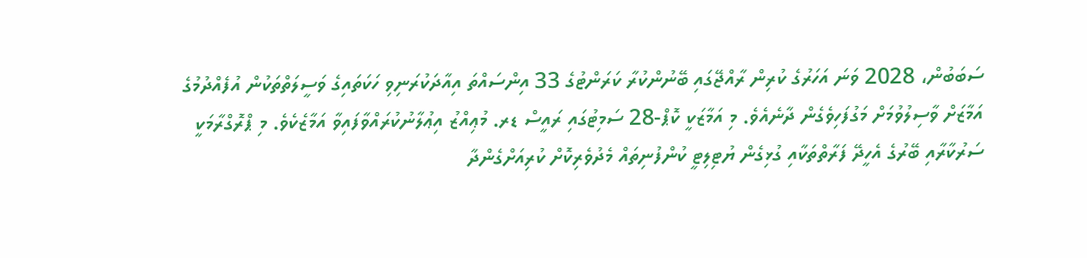ސަބަބުން، 2028 ވަނަ އަހަރުގެ ކުރިން ރާއްޖޭގައި ބޭނުންކުރާ ކަރަންޓުގެ 33 އިންސައްތަ އިއާދަކުރަނިވި ހަކަތައިގެ ވަސީލަތްތަކުން އުފެއްދުމުގެ އަމާޒަށް ވާސިލުވުމަށް މަގުފަހިވެގެން ދާނެއެވެ. މި އަމާޒަކީ ކޮޕް-28 ސަމިޓުގައި ރައީސް ޑރ. މުޢިއްޒު އިޢުލާނުކުރައްވާފައިވާ އަމާޒެކެވެ. މި ޕްރޮގްރާމަކީ ސަރުކާރާއި ބޭރުގެ އެހީދޭ ފަރާތްތަކާއި ގުޅިގެން ޔުޓިލިޓީ ކުންފުނިތައް މެދުވެރިކޮށް ކުރިއަށްގެންދާ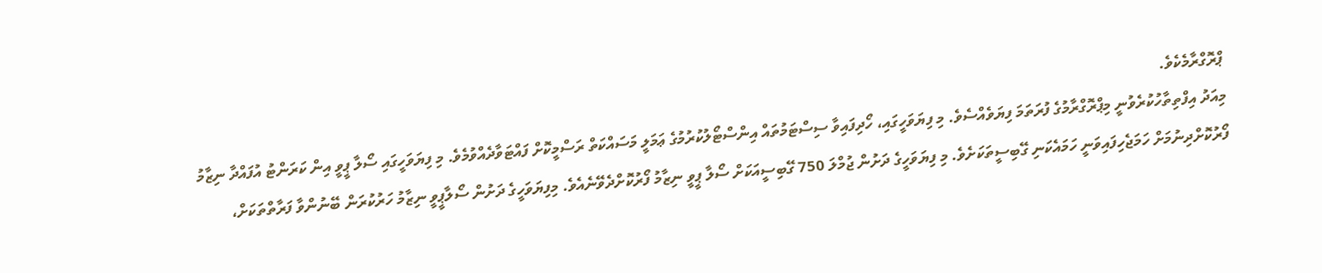ޕްރޮގްރާމެކެވެ.
މިއަދު އިފްތިތާހުކުރެވުނީ މިޕްރޮގްރާމުގެ ފުރަތަމަ ފިޔަވެއްސެވެ. މި ފިޔަވަހީގައި، ހޯދިފައިވާ ސިސްޓަމުތައް އިންސްޓޯލުކުރުމުގެ ޢަމަލީ މަސައްކަތް ރަސްމީކޮށް ފައްޓަވާދެއްވުމެވެ. މި ފިޔަވަހީގައި ސޯލާ ޕީވީ އިން ކަރަންޓު އުފައްދާ ނިޒާމު ފޯރުކޮށްދިނުމަށް ހަމަޖެހިފައިވަނީ ހަމައެކަނި ގޭބިސީތަކަށެވެ. މި ފިޔަވަހީގެ ދަށުން ޖުމްލަ 750 ގޭބިސީއަކަށް ސޯލާ ޕީވީ ނިޒާމު ފޯރުކޮށްދެވޭނެއެވެ. މިފިޔަވަހީގެ ދަށުން ސޯލާޕީވީ ނިޒާމު ހަރުކުރަން ބޭނުންވާ ފަރާތްތަކަށް،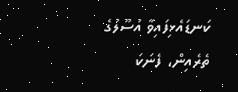ކަނޑައެޅިފައިވާ އުސޫލުގެ ތެރެއިން، ފެނަކަ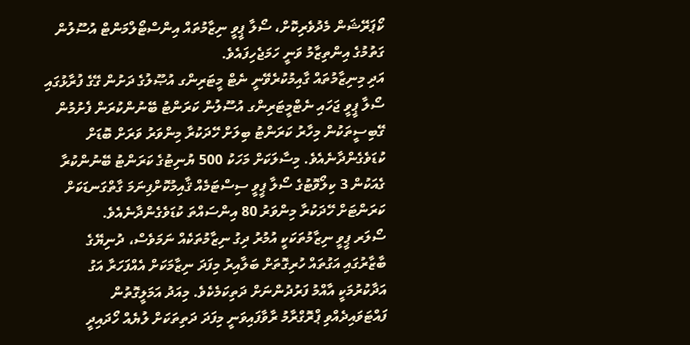ކޯޕަރޭޝަން މެދުވެރިކޮށް، ސޯލާ ޕީވީ ނިޒާމުތައް އިންސްޓޯލްމަންޓް އުސޫލުން ގަތުމުގެ އިންތިޒާމު ވަނީ ހަމަޖެހިފައެވެ.
އަދި މިނިޒާމުތައް ގާއިމުކުރެވޭނީ ނެޓް މީޓަރިންގ އުޞޫލުގެ ދަށުން ގޭގެ ފުރާޅުގައި ސޯލާ ޕީވީ ޖަހައި ނެޓްމީޓަރިންގ އުސޫލުން ކަރަންޓު ބޭނުންކުރަން ފެށުމުން ގޭބިސީތަކުން މިހާރު ކަރަންޓު ބިލަށް ހޭދަކުރާ މިންވަރު ވަރަށް ބޮޑަށް ކުޑަވެގެންދާނެއެވެ. މިސާލަކަށް މަހަކު 500 ޔުނިޓުގެ ކަރަންޓު ބޭނުންކުރާ ގެއަކުން 3 ކިލޯވޮޓުގެ ސޯލާ ޕީވީ ސިސްޓަމެއް ޤާއިމުކޮށްފިނަމަ ގާތްގަނޑަކަށް ކަރަންޓަށް ހޭދަކުރާ މިންވަރު 80 އިންސައްތަ ކުޑަވެގެންދާނެއެވެ.
ސޯލަރ ޕީވީ ނިޒާމުތަކަކީ އުމުރު ދިގު ނިޒާމުތަކެއް ނަމަވެސް، ދުނިޔޭގެ ބާޒާރުގައި އަގުތައް ހުރިގޮތަށް ބަލާއިރު މިފަދަ ނިޒާމަކަށް އެއްފަހަރާ އަގު އަދާކުރުމަކީ އާއްމު ފަރުދުންނަށް ދަތިކަމެކެވެ. މިއަދު އަމަލީގޮތުން ފައްޓަވައިދެއްވި ޕްރޮގްރާމު ރާވާފައިވަނީ މިފަދަ ދަތިތަކަށް ލުޔެއް ހޯދައިދީ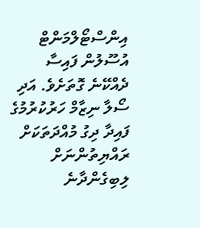އިންސްޓޯލްމަންޓް އުސޫލުން ފައިސާ ދެއްކޭނެ ގޮތަށެވެ. އަދި ސޯލާ ނިޒާމް ހަރުކުރުމުގެ ފައިދާ ދިގު މުއްދަތަކަށް ރައްޔިތުންނަށް ލިބިގެންދާނެ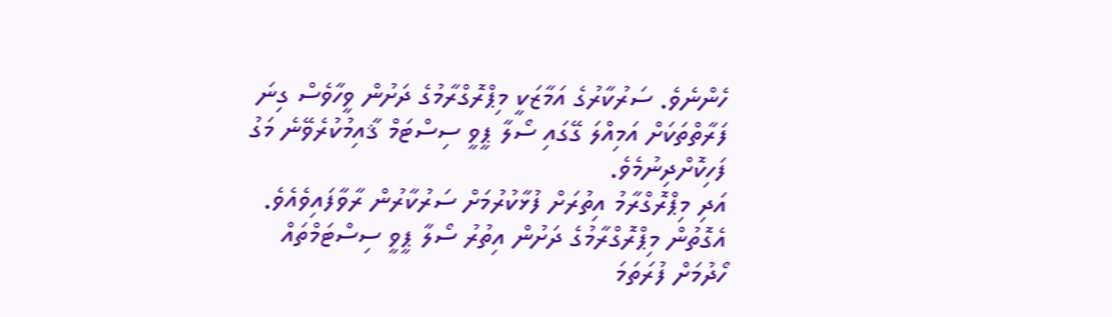ހެންނެވެ. ސަރުކާރުގެ އަމާޒަކީ މިޕްރޮގްރާމުގެ ދަށުން ވީހާވެސް ގިނަ ފަރާތްތަކަށް އަމިއްލަ ގޭގައި ސޯލާ ޕީވީ ސިސްޓަމް ޤާއިމުކުރެވޭނެ މަގު ފަހިކޮށްދިނުމެވެ.
އަދި މިޕްރޮގްރާމު އިތުރަށް ފުޅާކުރުމަށް ސަރުކާރުން ރާވާފައިވެއެވެ. އެގޮތުން މިޕްރޮގްރާމުގެ ދަށުން އިތުރު ސޯލާ ޕީވީ ސިސްޓަމްތައް ހޯދުމަށް ފުރަތަމަ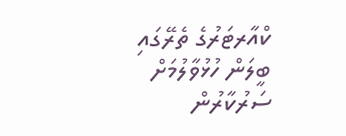ކްއާރޓަރުގެ ތެރޭގައި ބީލަން ހުޅުވާލުމަށް ސަރުކާރުން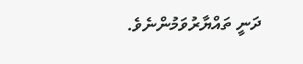ދަނީ ތައްޔާރުވަމުންނެވެ.